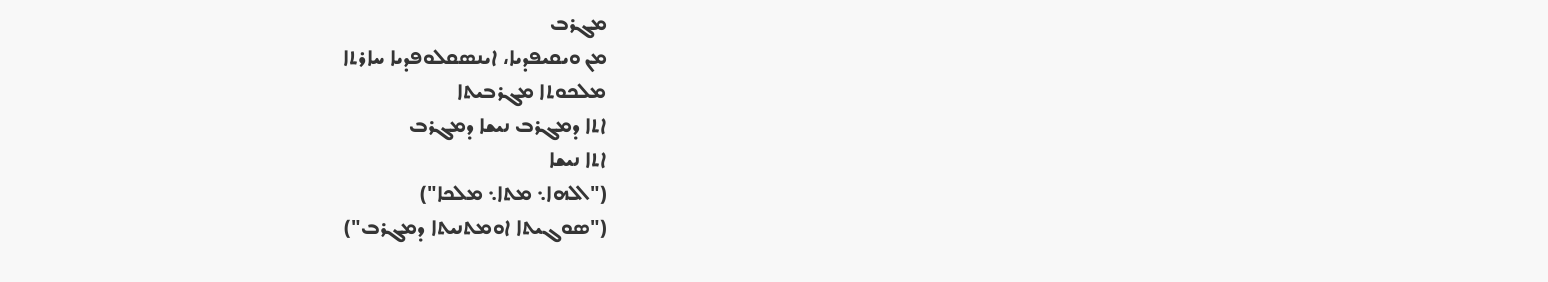ܡܓܪܒ
ܡܢ ܘܝܩܝܦܕܝܐ، ܐܝܢܣܩܠܘܦܕܝܐ ܚܐܪܬܐ
ܡܠܟܘܬܐ ܡܓܪܒܝܬܐ
ܐܬܐ ܕܡܓܪܒ ܢܝܫܐ ܕܡܓܪܒ
ܐܬܐ ܢܝܫܐ
("ܐܠܗܐ܆ ܡܬܐ܆ ܡܠܟܐ")
("ܣܘܓܝܬܐ ܐܘܡܬܢܝܬܐ ܕܡܓܪܒ")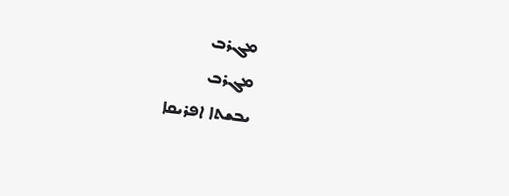ܡܓܪܒ
ܡܓܪܒ
ܝܒܫܬܐ ܐܦܪܝܩܐ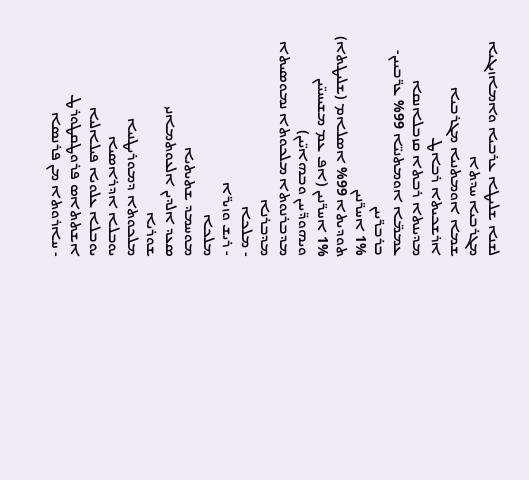ܠܫܢܐ ܫܠܝܛܐ ܥܪܒܝܐ ܘܐܡܐܙܝܓܝܐ ܡܓܪܒܝܐ ܚܕܬܐ
ܫܡܐ ܐܘܡܬܢܝܐ ܡܓܪܒܝܐ
ܐܪܫܟܝܬܐ ܪܒܐܛ
ܡܕܝܢܬܐ ܪܒܬܐ ܩܙܒܠܐܢܩܐ
ܥܡܡ̈ܐ ܐܘܡܬܢܝ̈ܐ 99% ܥܪ̈ܒܝܝܢ-ܒܪܒܪ̈ܝܝܢ
1% ܐܚܪ̈ܢܝܢ
ܬܘܕܝܬܐ 99% ܐܣܠܐܡ (ܫܠܝܛܬܐ)
1% ܐܚܪ̈ܢܝܢ (ܐܦ ܥܡ ܡܫܝܚܝ̈ܝܢ ܘܝܗܘܕ̈ܝܝܢ ܘܒܗܐܝ̈ܝܢ)
ܡܕܒܪܢܘܬܐ ܡܠܟܘܬܐ ܢܡܘܣܝܬܐ
ܡܕܒܪܢܐ
- ܡܠܟܐ
- ܪܝܫ ܘܙܝܪ̈ܐ
ܡܠܟܐ
ܡܘܚܡܕ ܫܬܝܬܝܐ
ܣܥܕ ܐܠܕܝܢ ܐܠܥܘܬܡܐܢܝ
ܫܘܪܝܐ
ܡܠܟܘܬܐ ܕܡܘܪܝܛܢܝܐ
ܝܘܒܠܐ ܐܕܪܐܣܝܐ
ܝܘܒܠܐ ܥܠܘܝܐ ܦܝܠܐܠܝܐ
ܐܫܬܬܐܣ ܦܪܘܛܩܛܘܪܛ
- ܚܐܪܘܬܐ ܡܢ ܦܪܢܣܐ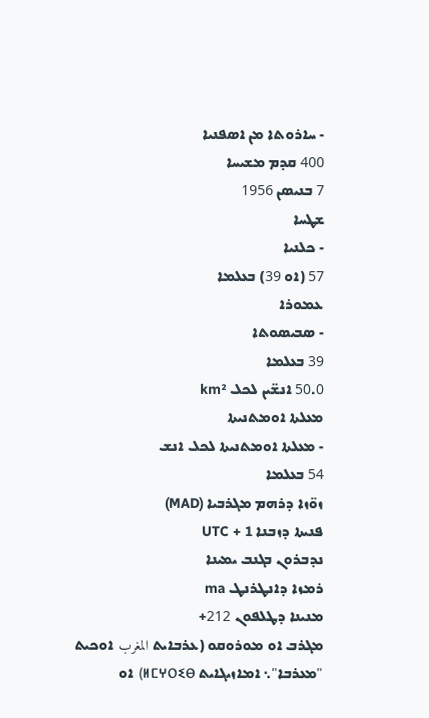- ܚܐܪܘܬܐ ܡܢ ܐܣܦܢܝܐ
400 ܩܕܡ ܡܫܝܚܐ
7 ܒܢܝܣܢ 1956
ܫܛܚܐ
- ܟܠܢܝܐ
57 (ܐܘ 39) ܒܥܠܡܐ
ܥܡܘܪܐ
- ܣܒܝܣܘܬܐ
39 ܒܥܠܡܐ
50.0 ܐܢܫ̈ܝܢ ܠܟܠ km²
ܡܥܠܬܐ ܐܘܡܬܢܝܬܐ
- ܡܥܠܬܐ ܐܘܡܬܢܝܬܐ ܠܟܠ ܐܢܫ
54 ܒܥܠܡܐ
ܙܘ̈ܙܐ ܕܪܗܡ ܡܓܪܒܝܐ (MAD)
ܦܢܝܬܐ ܕܙܒܢܐ UTC + 1
ܢܕܒܪܘܢ ܒܓܢܒ ܝܡܝܢܐ
ܪܡܙܐ ܕܐܢܛܪܢܛ ma
ܡܢܝܢܐ ܕܛܠܦܘܢ 212+
ܡܓܪܒ ܐܘ ܡܘܪܘܩܘ (ܥܪܒܐܝܬ المغرب ܐܘܟܝܬ "ܡܥܪܒܐ"܆ ܐܡܐܙܝܓܐܝܬ ⵍⵎⵖⵔⵉⴱ) ܐܘ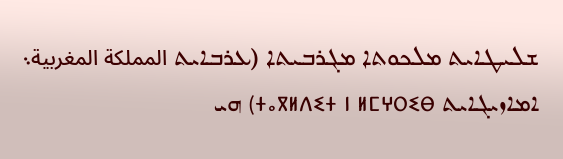ܫܠܝܛܐܝܬ ܡܠܟܘܬܐ ܡܓܪܒܝܬܐ (ܥܪܒܐܝܬ المملكة المغربية܆ ܐܡܐܙܝܓܐܝܬ ⵜⴰⴳⵍⴷⵉⵜ ⵏ ⵍⵎⵖⵔⵉⴱ) ܗܝ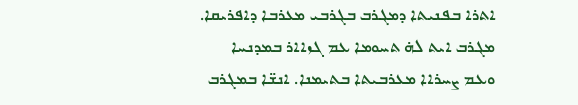ܐܬܪܐ ܒܦܢܝܬܐ ܕܡܓܪܒ ܒܓܪܒܝ ܡܥܪܒܐ ܕܐܦܪܝܩܐ. ܡܓܪܒ ܐܝܬ ܠܗ̇ ܬܚܘܡܐ ܥܡ ܓܙܐܐܪ ܒܡܕܢܚܐ ܘܥܡ ܨܚܪܐܐ ܡܥܪܒܝܬܐ ܒܬܝܡܢܐ. ܐܢܫ̈ܐ ܒܡܓܪܒ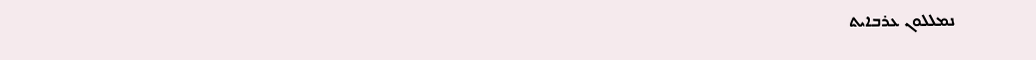ܢܡܠܠܘܢ ܥܪܒܐܝܬ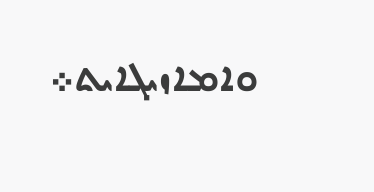ܘܐܡܐܙܝܓܐܝܬ܀